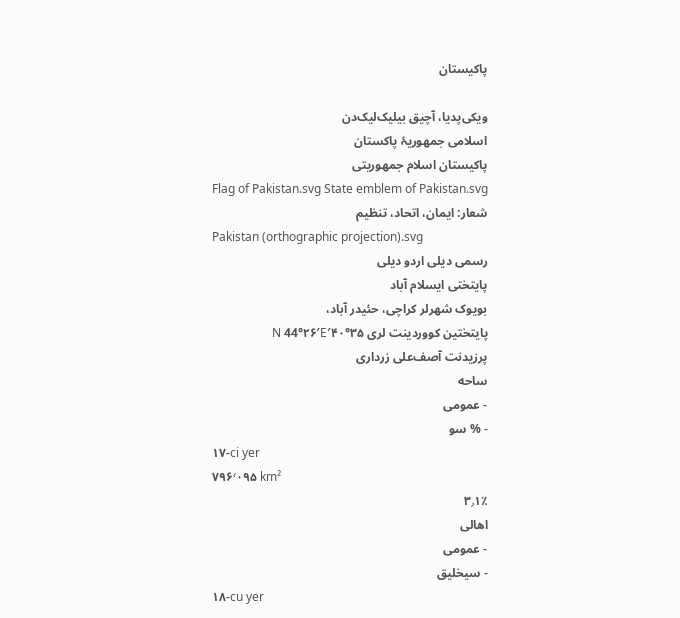پاکیستان

ویکی‌پدیا، آچیق بیلیک‌لیک‌دن
اسلامی جمهوریۂ پاکستان
پاکیستان اسلام جمهوریتی
Flag of Pakistan.svg State emblem of Pakistan.svg
شعار: ایمان، اتحاد، تنظیم
Pakistan (orthographic projection).svg
رسمی دیلی اردو دیلی
پایتختی ایسلام آباد
بویوک شهرلر کراچی، حئیدر آباد،
پایتختین کووردینت لری ۳۵°۴۰′N 44°۲۶′E
پرزیدنت آصف‌علی زرداری
ساحه
- عمومی
- % سو
۱۷-ci yer
۷۹۶٬۰۹۵ km²
۳٫۱٪
اهالی
- عمومی
- سیخلیق
۱۸-cu yer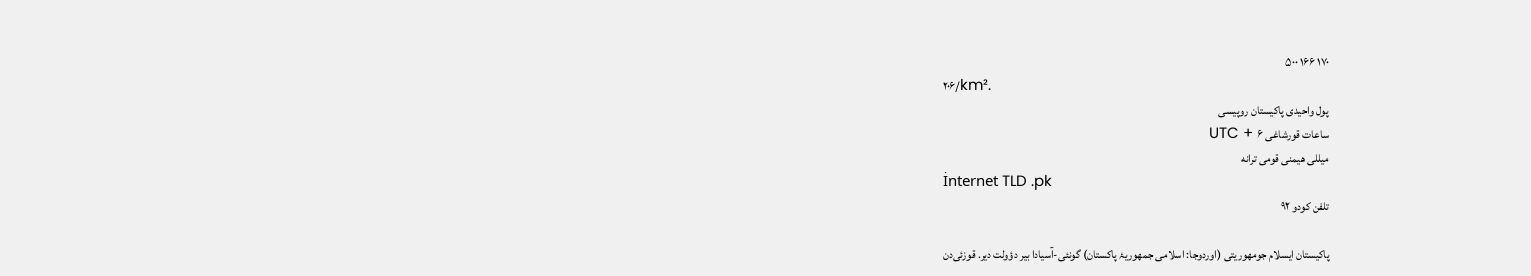۱۷۰ ۱۶۶ ۵۰۰
۲۰۶/km².
پول واحیدی پاکیستان روپیسی
ساعات قورشاغی UTC + ۶
میللی هیمنی قومی ترانه
İnternet TLD .pk
تلفن کودو ۹۲

پاکیستان ایسلام جومهوریتی (اوردوجا: اسلامی جمهوریۂ پاکستان) گونئی-آسیادا بیر دؤولت دیر. قوزئی‌دن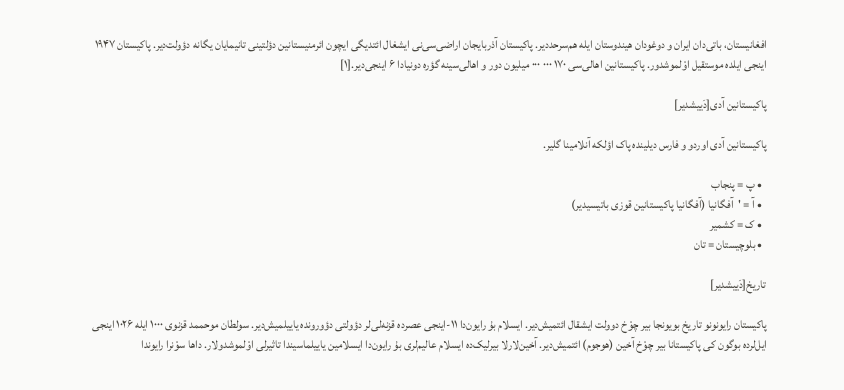افغانیستان، باتی‌دان ایران و دوغودان هیندوستان ایله هم‌سرحددیر. پاکیستان آذربایجان اراضی‌سی‌نی ایشغال ائتدیگی ایچون ائرمنیستانین دؤلتینی تانیمایان یگانه دؤولت‌دیر. پاکیستان ۱۹۴۷ اینجی ایلده موستقیل اوْلموشدور. پاکیستانین اهالی‌سی ۱۷۰ ۰۰۰ ۰۰۰ میلیون دور و اهالی‌سینه گؤره دونیادا ۶ اینجی‌دیر.[۱]

پاکیستانین آدی[دَییشدیر]

پاکیستانین آدی اوردو و فارس دیلینده پاک اؤلکه آنلامینا گلیر.

  • پ = پنجاب
  • آ = 'آفگانیا (آفگانیا پاکیستانین قوزی باتیسیدیر)
  • ک = کشمیر
  • بلوچیستان = تان

تاریخ[دَییشدیر]

پاکیستان رایونونو تاریخ بویونجا بیر چوْخ دوولت ایشقال ائتمیش‌دیر. ایسلام بۇ رایون‌دا ۱۱-اینجی عصرده قزنه‌لی‌لر دؤولتی دؤورونده یاییلمیش‌دیر. سولطان موحممد قزنوی ۱۰۰۰ ایله ۱۰۲۶ اینجی ایل‌لرده بوگون کی پاکیستانا بیر چوْخ آخین (هوجوم) ائتمیش‌دیر. آخین‌لارلا بیرلیک‌ده ایسلام عالیم‌لری بۇ رایون‌دا ایسلامین یاییلماسیندا تاثیرلی اوْلموشدولار. داها سوْنرا رایوندا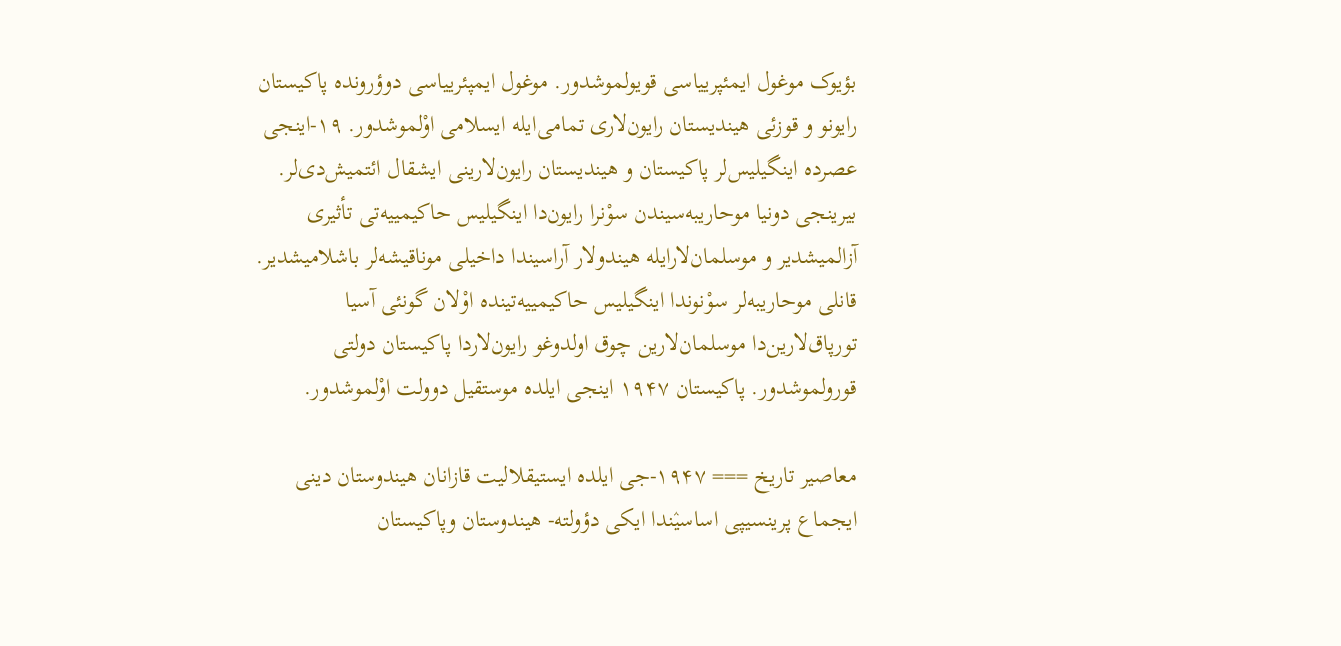بؤیوک موغول ایمئپرییاسی قویولموشدور. موغول ایمپئرییاسی دوؤرونده پاکیستان رایونو و قوزئی هیندیستان رایون‌لاری تمامی‌ایله ایسلامی اوْلموشدور. ۱۹-اینجی عصرده اینگیلیس‌لر پاکیستان و هیندیستان رایون‌لارینی ایشقال ائتمیش‌دی‌لر. بیرینجی دونیا موحاریبه‌سیندن سوْنرا رایون‌دا اینگیلیس حاکیمییه‌تی تأثیری آزالمیشدیر و موسلمان‌لارایله هیندولار آراسیندا داخیلی موناقیشه‌لر باشلامیشدیر. قانلی موحاریبه‌لر سوْنوندا اینگیلیس حاکیمییه‌تینده اوْلان گونئی آسیا تورپاق‌لارین‌دا موسلمان‌لارین چوق اولدوغو رایون‌لاردا پاکیستان دولتی قورولموشدور. پاکیستان ۱۹۴۷ اینجی ایلده موستقیل دوولت اوْلموشدور.

معاصیر تاریخ === ۱۹۴۷-جی ایلده ایستیقلالیت قازانان هیندوستان دینی ایجماع پرینسیپی اساسیٛندا ایکی دؤولته- هیندوستان وپاکیستان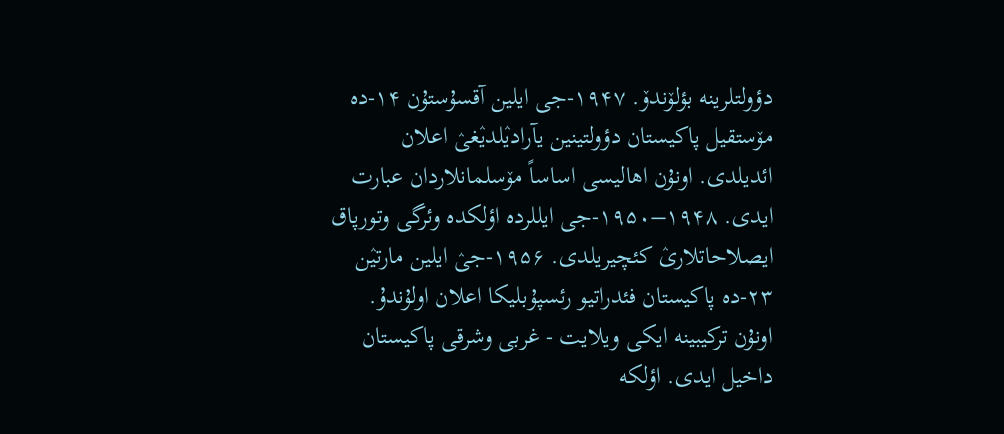دؤولتلرینه بؤلۆندۆ. ۱۹۴۷-جی ایلین آقسۇستۇن ۱۴-ده مۆستقیل پاکیستان دؤولتینین یآرادیٛلدیٛغیٛ اعلان ائدیلدی. اونۇن اهالیسی اساساً مۆسلمانلاردان عبارت ایدی. ۱۹۴۸–۱۹۵۰-جی ایللرده اؤلکده وئرگی وتورپاق ایصلاحاتلاریٛ کئچیریلدی. ۱۹۵۶-جیٛ ایلین مارتیٛن ۲۳-ده پاکیستان فئدراتیو رئسپۇبلیکا اعلان اولۇندۇ. اونۇن ترکیبینه ایکی ویلایت - غربی وشرقی پاکیستان داخیل ایدی. اؤلکه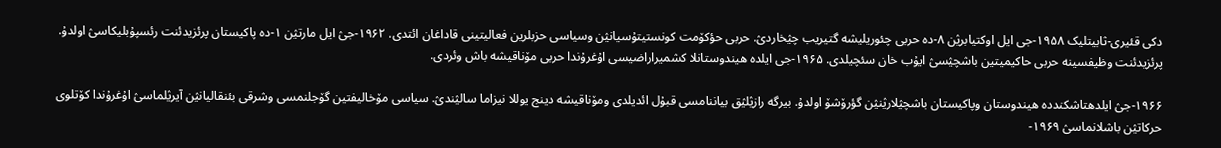دکی قئیری-ثابیتلیک ۱۹۵۸-جی ایل اوکتیابریٛن ۸-ده حربی چئوریلیشه گتیریب چیٛخاردیٛ. حربی حؤکۆمت کونستیتۇسیانیٛن وسیاسی حزبلرین فعالیتینی قاداغان ائتدی. ۱۹۶۲-جیٛ ایل مارتیٛن ۱-ده پاکیستان پرئزیدئنت رئسپۇبلیکاسیٛ اولدۇ. پرئزیدئنت وظیفسینه حربی حاکیمیتین باشچیٛسیٛ ایۇب خان سئچیلدی. ۱۹۶۵-جی ایلده هیندوستانلا کشمیراراضیسی اۇغرۇندا حربی مۆناقیشه باش وئردی.

۱۹۶۶-جیٛ ایلدهتاشکندده هیندوستان وپاکیستان باشچیٛلاریٛنیٛن گؤرۆشۆ اولدۇ. بیرگه رازیٛلیٛق بیاننامسی قبۇل ائدیلدی ومۆناقیشه دینج یوللا نیزاما سالیٛندیٛ. سیاسی مۆخالیفتین گۆجلنمسی وشرقی بئنقالیانیٛن آیریٛلماسیٛ اۇغرۇندا کۆتلوی حرکاتیٛن باشلانماسیٛ ۱۹۶۹-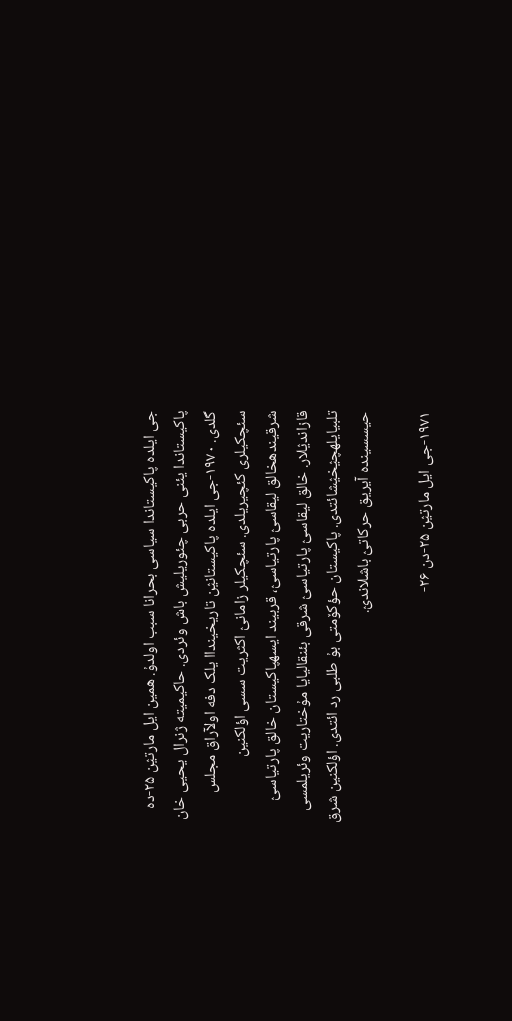جی ایلده پاکیستاندا سیاسی بحرانا سبب اولدۇ. همین ایل مارتیٛن ۲۵-ده پاکیستاندا یئنی حربی چئوریلیش باش وئردی. حاکیمیته ژنرال یحیی خان گلدی. ۱۹۷۰-جی ایلده پاکیستانیٛن تاریخینداا یلک دفه اولآراق مجلس سئچکیلری کئچیریلدی. سئچکیلر زامانیٛ اکثریت سسی اؤلکنین شرقیندهخالق لیقاسیٛ پارتیاسیٛ، قربیند ایسهپاکیستان خالق پارتیاسیٛ قازاندیٛلار. خالق لیقاسیٛ پارتیاسیٛ شرقی بئنقالیایا مۇختاریت وئریلمسی تلبیایلهچیٛخیٛشائتدی. پاکیستان حؤکۆمتی بۇ طلبی رد ائتدی. اؤلکنین شرق حیسسینده آیریق حرکاتیٛ باشلاندیٛ.

۱۹۷۱-جی ایل مارتیٛن ۲۵-دن ۲۶-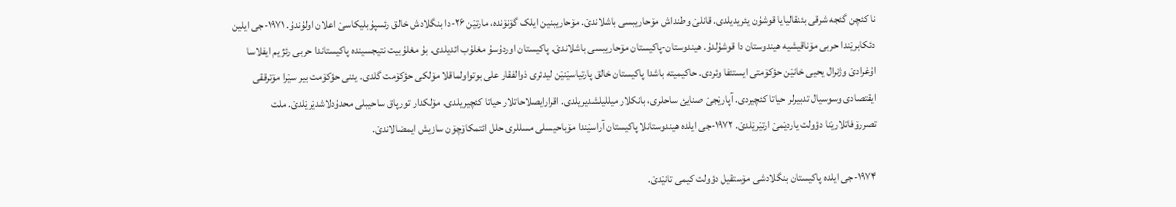نا کئچن گئجه شرقی بئنقالیایا قوشۇن یئریدیلدی. قانلیٛ وطنداش مۆحاریبسی باشلاندیٛ. مۆحاریبنین ایلک گۆنۆنده، مارتیٛن ۲۶-دا بنگلادش خالق رئسپۇبلیکاسیٛ اعلان اولۇندۇ. ۱۹۷۱-جی ایلین دئکابریٛندا حربی مۆناقیشیه هیندوستان دا قوشۇلدۇ. هیندوستان-پاکیستان مۆحاریبسی باشلاندیٛ. پاکیستان اوردۇسۇ مغلۇب ائدیلدی. بۇ مغلۇبیت نتیجسینده پاکیستاندا حربی رئژ یم ایفلاسا اۇغرادیٛ وژنرال یحیی خانیٛن حؤکۆمتی ایستئفا وئردی. حاکیمیته باشدا پاکیستان خالق پارتیاسیٛنیٛن لیدئری ذوالفقار علی بوتواولماقلا مۆلکی حؤکۆمت گلدی. یئنی حؤکۆمت بیر سیٛرا مۆترققی ایقتصادی وسوسیال تدبیرلر حیاتا کئچیردی. آپاریٛجیٛ صنایئ ساحلری، بانکلار میللیلشدیریلدی. اقرارایصلاحاتلار حیاتا کئچیریلدی. مۆلکدار تورپاق ساحیبلی محدۇدلاشدیٛریٛلدیٛ. ملت تصررۆفاتلاریٛنا دؤولت یاردیٛمیٛ ارتیٛریٛلدیٛ. ۱۹۷۲-جی ایلده هیندوستانلا پاکیستان آراسیٛندا مۆباحیسلی مسللری حلل ائتمکاۆچۆن سازیش ایمضالاندیٛ.

۱۹۷۴-جی ایلده پاکیستان بنگلادشی مۆستقیل دؤولت کیمی تانیٛدیٛ.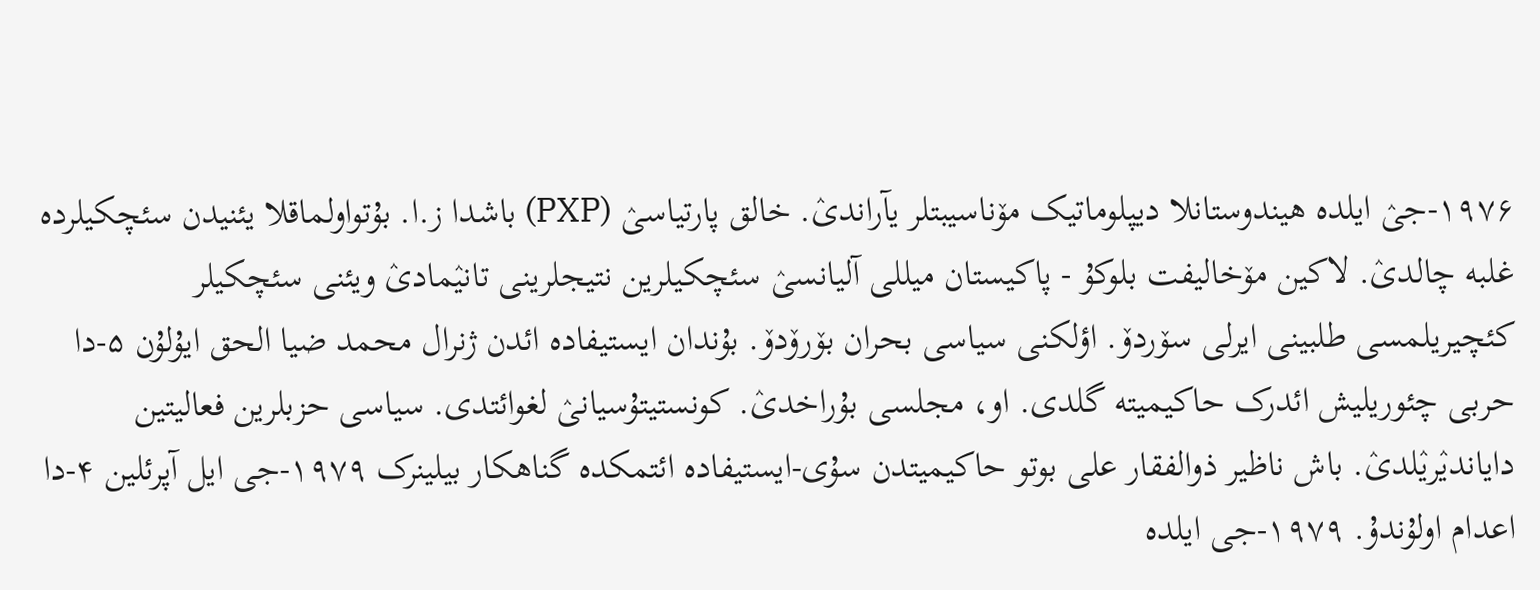۱۹۷۶-جیٛ ایلده هیندوستانلا دیپلوماتیک مۆناسیبتلر یآراندیٛ. خالق پارتیاسیٛ (PXP) باشدا ز.ا. بۇتواولماقلا یئنیدن سئچکیلرده غلبه چالدیٛ. لاکین مۆخالیفت بلوکۇ - پاکیستان میللی آلیانسیٛ سئچکیلرین نتیجلرینی تانیٛمادیٛ ویئنی سئچکیلر کئچیریلمسی طلبینی ایرلی سۆردۆ. اؤلکنی سیاسی بحران بۆرۆدۆ. بۇندان ایستیفاده ائدن ژنرال محمد ضیا الحق ایۇلۇن ۵-دا حربی چئوریلیش ائدرک حاکیمیته گلدی. او، مجلسی بۇراخدیٛ. کونستیتۇسیانیٛ لغوائتدی. سیاسی حزبلرین فعالیتین دایاندیٛریٛلدیٛ. باش ناظیر ذوالفقار علی بوتو حاکیمیتدن سۇی-ایستیفاده ائتمکده گناهکار بیلینرک ۱۹۷۹-جی ایل آپرئلین ۴-دا اعدام اولۇندۇ. ۱۹۷۹-جی ایلده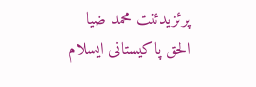پرئزیدئنت محمد ضیا الحق پاکیستانی ایسلام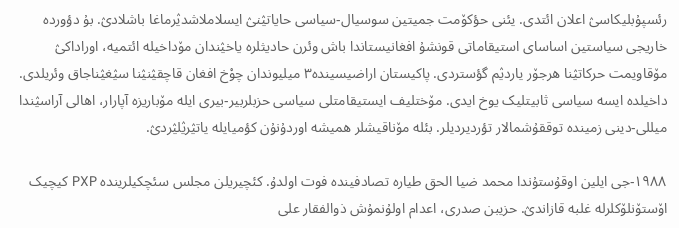رئسپۇبلیکاسیٛ اعلان ائتدی. یئنی حؤکۆمت جمیتین سوسیال-سیاسی حایاتیٛنیٛ ایسلاملاشدیٛرماغا باشلادیٛ. بۇ دؤورده خاریجی سیاستین اساسای استیقاماتی قونشۇ افغانیستاندا باش وئرن حادیثلره یاخیٛندان مۆداخیله ائتمیه، اوراداکیٛ مۆقاویمت حرکاتیٛنا هرجۆر یاردیٛم گؤستردی. پاکیستان اراضیسینده۳ میلیوندان چوْخ افغان قاچقیٛنیٛنا سیٛغیٛناجاق وئریلدی. داخیلده ایسه سیاسی ثابیتلیک یوخ ایدی. مۆختلیف ایستیقامتلی سیاسی حزبلربیر-بیری ایله مۆباریزه آپارار، اهالی آراسیٛندا میللی-دینی زمینده توققۇشمالار تؤردیردیلر. بئله مۆناقیشلر همیشه اوردۇنۇن کؤمیایله یاتیٛریٛلیٛردیٛ.

۱۹۸۸-جی ایلین اوقۇستۇندا محمد ضیا الحق طیاره تصادفینده فوت اولدۇ. کئچیریلن مجلس سئچکیلرینده PXP کیچیک اۆستۆنلۆکلرله غلبه قازاندیٛ. حزیبن صدری، اعدام اولۇنمۇش ذوالفقار علی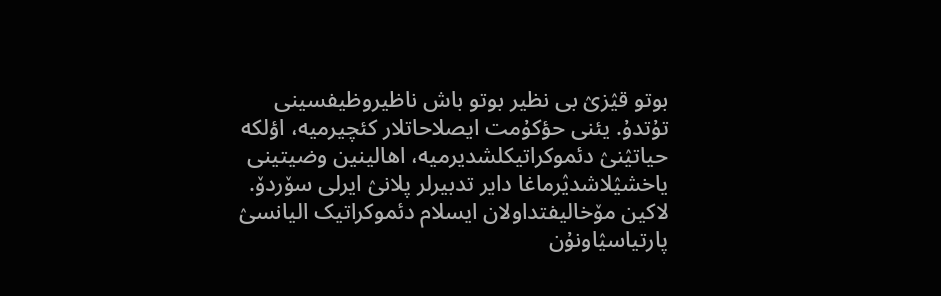بوتو قیٛزیٛ بی نظیر بوتو باش ناظیروظیفسینی تۇتدۇ. یئنی حؤکۇمت ایصلاحاتلار کئچیرمیه، اؤلکه حیاتیٛنیٛ دئموکراتیکلشدیرمیه، اهالینین وضیتینی یاخشیٛلاشدیٛرماغا دایر تدبیرلر پلانیٛ ایرلی سۆردۆ. لاکین مۆخالیفتداولان ایسلام دئموکراتیک الیانسیٛ پارتیاسیٛاونۇن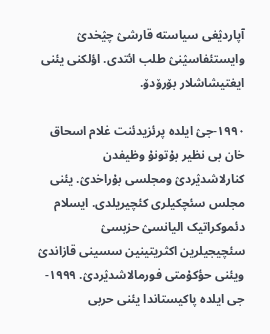آپاردیٛغی سیاسته قارشیٛ چیٛخدیٛ وایستئفاسیٛنیٛ طلب ائتدی. اؤلکنی یئنی ایغتیشاشلار بۆرۆدۆ.

۱۹۹۰-جیٛ ایلده پرئزیدئنت غلام اسحاق خان بی نظیر بۇتونۇ وظیفدن کنارلاشدیٛردیٛ ومجلسی بۇراخدیٛ. یئنی مجلس سئچکیلری کئچیریلدی. ایسلام دئموکراتیک الیانسیٛ حزبسیٛ سئچیجیلرین اکثریتینین سسینی قازاندیٛ ویئنی حؤکۇمتی فورمالاشدیٛردیٛ. ۱۹۹۹-جی ایلده پاکیستاندا یئنی حربی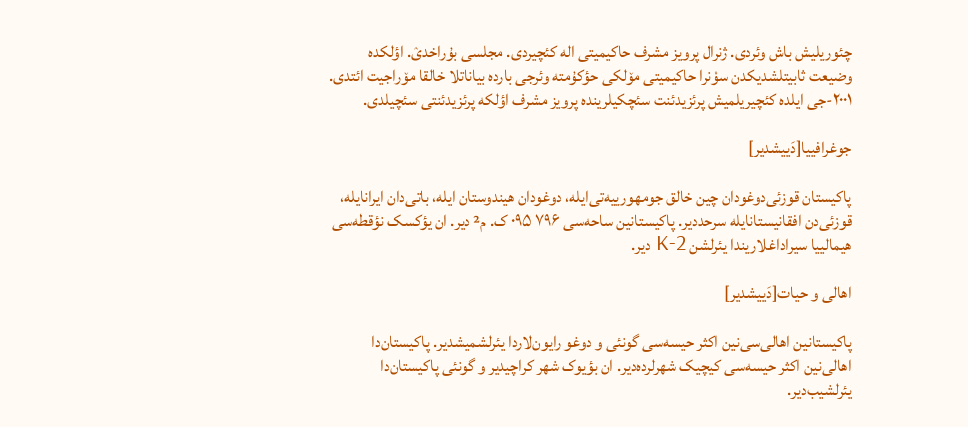چئوریلیش باش وئردی. ژنرال پرویز مشرف حاکیمیتی اله کئچیردی. مجلسی بۇراخدیٛ. اؤلکده وضیعت ثابیتلشدیکدن سوْنرا حاکیمیتی مۆلکی حؤکۇمته وئرجی بارده بیاناتلا خالقا مۆراجیت ائتدی. ۲۰۰۱-جی ایلده کئچیریلمیش پرئزیدئنت سئچکیلرینده پرویز مشرف اؤلکه پرئزیدئنتی سئچیلدی.

جوغرافییا[دَییشدیر]

پاکیستان قوزئی‌دوغودان چین خالق جومهورییه‌تی‌ایله، دوغودان هیندوستان ایله، باتی‌دان ایرانایله، قوزئی‌دن افقانیستانایله سرحددیر. پاکیستانین ساحه‌سی ۷۹۶ ۰۹۵ ک. م² دیر. ان یؤکسک نؤقطه‌سی هیمالییا سیراداغلاریندا یئرلشن K-2 دیر.

اهالی و حیات[دَییشدیر]

پاکیستانین اهالی‌سی‌نین اکثر حیسه‌سی گونئی و دوغو رایون‌لاردا یئرلشمیشدیر. پاکیستان‌دا اهالی‌نین اکثر حیسه‌سی کیچیک شهرلرده‌دیر. ان بؤیوک شهر کراچیدیر و گونئی پاکیستان‌دا یئرلشیب‌دیر.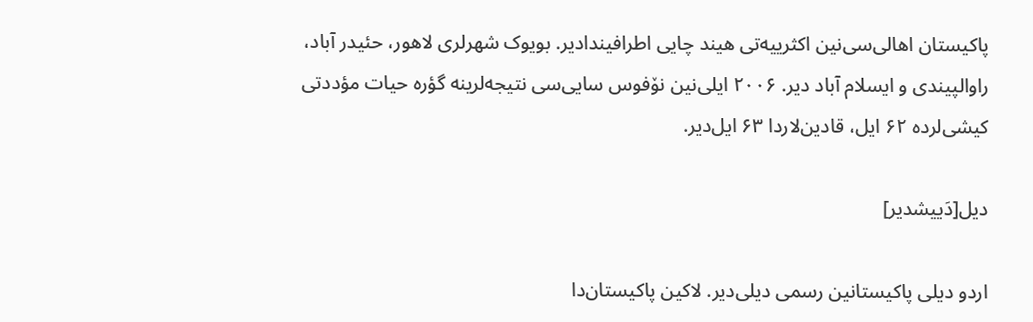پاکیستان اهالی‌سی‌نین اکثرییه‌تی هیند چایی اطرافیندادیر. بویوک شهرلری لاهور، حئیدر آباد، راوالپیندی و ایسلام آباد دیر. ۲۰۰۶ ایلی‌نین نۆفوس سایی‌سی نتیجه‌لرینه گؤره حیات مؤددتی کیشی‌لرده ۶۲ ایل، قادین‌لاردا ۶۳ ایل‌دیر.

دیل[دَییشدیر]

اردو دیلی پاکیستانین رسمی دیلی‌دیر. لاکین پاکیستان‌دا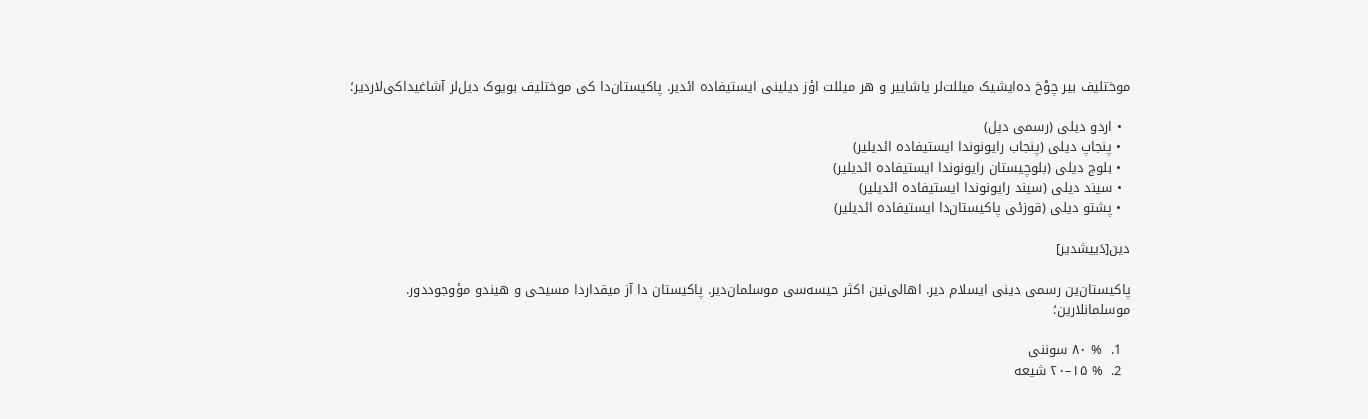موختلیف بیر چوْخ ده‌ایشیک میللت‌لر یاشاییر و هر میللت اؤز دیلینی ایستیفاده ائدیر. پاکیستان‌دا کی موختلیف بویوک دیل‌لر آشاغیداکی‌لاردیر؛

  • اردو دیلی (رسمی دیل)
  • پنجاپ دیلی (پنجاب رایونوندا ایستیفاده ائدیلیر)
  • بلوج دیلی (بلوچیستان رایونوندا ایستیفاده ائدیلیر)
  • سیند دیلی (سیند رایونوندا ایستیفاده ائدیلیر)
  • پشتو دیلی (قوزئی پاکیستان‌دا ایستیفاده ائدیلیر)

دین[دَییشدیر]

پاکیستان‌ین رسمی دینی ایسلام دیر. اهالی‌نین اکثر حیسه‌سی موسلمان‌دیر. پاکیستان دا آز میقداردا مسیحی و هیندو مؤوجوددور. موسلمانلارین؛

  1.  % ۸۰ سوننی
  2.  % ۱۵–۲۰ شیعه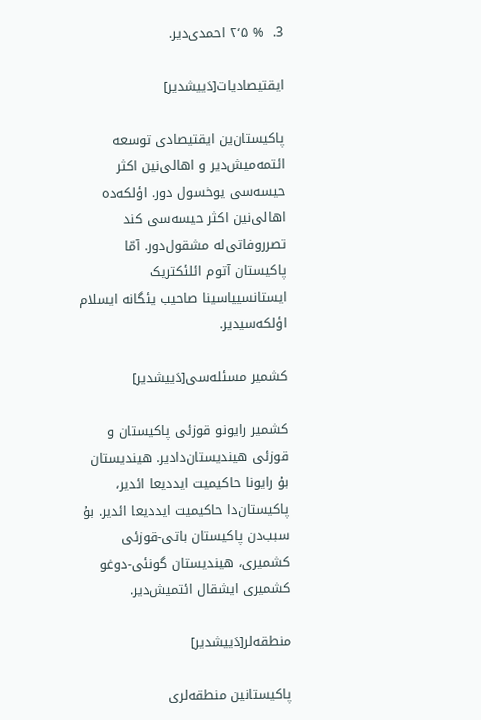3.  % ۲٬۵ احمدی‌دیر.

ایقتیصادیات[دَییشدیر]

پاکیستان‌ین ایقتیصادی توسعه ائتمه‌میش‌دیر و اهالی‌نین اکثر حیسه‌سی یوخسول دور. اؤلکه‌ده اهالی‌نین اکثر حیسه‌سی کند تصرروفاتی‌له مشقول‌دور. آمّا پاکیستان آتوم ائلئکتریک ایستانسییاسینا صاحیب یئگانه ایسلام اؤلکه‌سیدیر.

کشمیر مسئله‌سی[دَییشدیر]

کشمیر رایونو قوزئی پاکیستان و قوزئی هیندیستان‌دادیر. هیندیستان بۇ رایونا حاکیمیت ایددیعا ائدیر، پاکیستان‌دا حاکیمیت ایددیعا ائدیر. بۇ سبب‌دن پاکیستان باتی-قوزئی کشمیری، هیندیستان گونئی-دوغو کشمیری ایشقال ائتمیش‌دیر.

منطقه‌لر[دَییشدیر]

پاکیستانین منطقه‌لری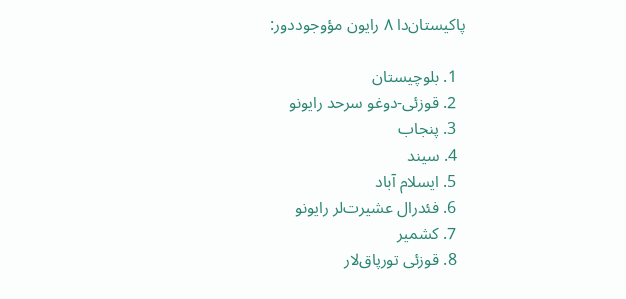پاکیستان‌دا ۸ رایون مؤوجوددور:

  1. بلوچیستان
  2. قوزئی-دوغو سرحد رایونو
  3. پنجاب
  4. سیند
  5. ایسلام آباد
  6. فئدرال عشیرت‌لر رایونو
  7. کشمیر
  8. قوزئی تورپاق‌لار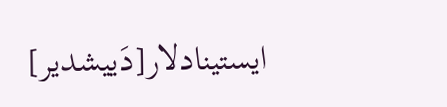ایستینادلار[دَییشدیر]